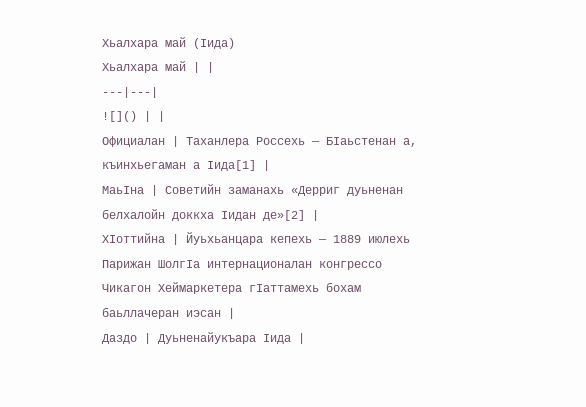Хьалхара май (Ӏида)
Хьалхара май | |
---|---|
![]() | |
Официалан | Таханлера Россехь — БӀаьстенан а, къинхьегаман а Ӏида[1] |
МаьӀна | Советийн заманахь «Дерриг дуьненан белхалойн доккха Ӏидан де»[2] |
ХӀоттийна | Йуьхьанцара кепехь — 1889 июлехь Парижан ШолгӀа интернационалан конгрессо Чикагон Хеймаркетера гӀаттамехь бохам баьллачеран иэсан |
Даздо | Дуьненайукъара Ӏида |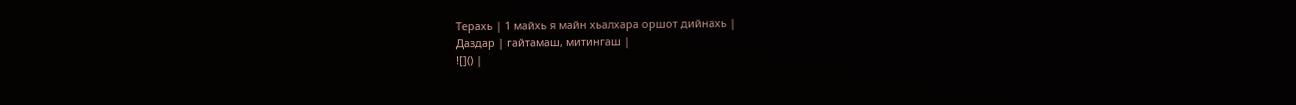Терахь | 1 майхь я майн хьалхара оршот дийнахь |
Даздар | гайтамаш, митингаш |
![]() |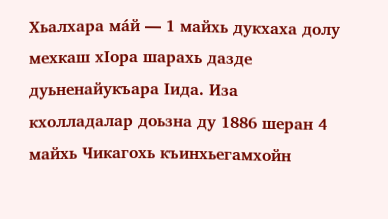Хьалхара ма́й — 1 майхь дукхаха долу мехкаш хӀора шарахь дазде дуьненайукъара Ӏида. Иза кхолладалар доьзна ду 1886 шеран 4 майхь Чикагохь къинхьегамхойн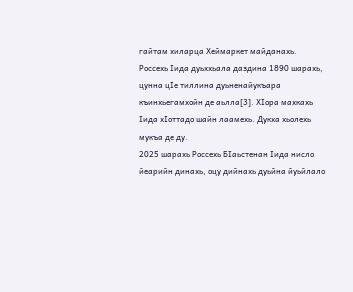гайтам хиларца Хеймаркет майданахь. Россехь Ӏида дуьххьала даздина 1890 шарахь, цунна цӀе тиллина дуьненайукъара къинхьегамхойн де аьлла[3]. ХӀора махкахь Ӏида хӀоттадо шайн лаамехь. Дукха хьолехь мукъа де ду.
2025 шарахь Россехь БӀаьстенан Ӏида нисло йеарийн динахь, оцу дийнахь дуьйна йуьйлало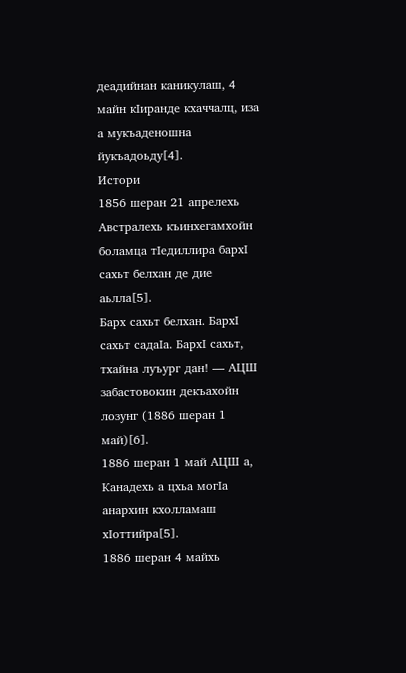деадийнан каникулаш, 4 майн кӀиранде кхаччалц, иза а мукъаденошна йукъадоьду[4].
Истори
1856 шеран 21 апрелехь Австралехь къинхегамхойн боламца тӀедиллира бархӀ сахьт белхан де дие аьлла[5].
Барх сахьт белхан. БархӀ сахьт садаӀа. БархӀ сахьт, тхайна луъург дан! — АЦШ забастовокин декъахойн лозунг (1886 шеран 1 май)[6].
1886 шеран 1 май АЦШ а, Канадехь а цхьа могӀа анархин кхолламаш хӀоттийра[5].
1886 шеран 4 майхь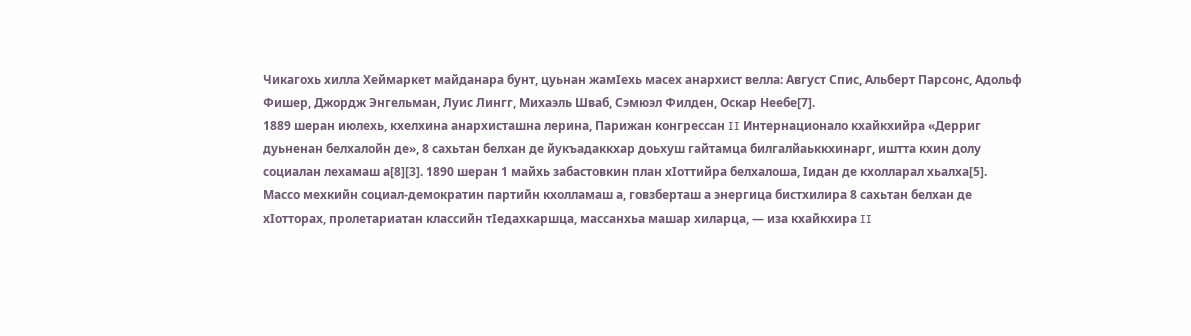Чикагохь хилла Хеймаркет майданара бунт, цуьнан жамӀехь масех анархист велла: Август Спис, Альберт Парсонс, Адольф Фишер, Джордж Энгельман, Луис Лингг, Михаэль Шваб, Сэмюэл Филден, Оскар Неебе[7].
1889 шеран июлехь, кхелхина анархисташна лерина, Парижан конгрессан II Интернационало кхайкхийра «Дерриг дуьненан белхалойн де», 8 сахьтан белхан де йукъадаккхар доьхуш гайтамца билгалйаьккхинарг, иштта кхин долу социалан лехамаш а[8][3]. 1890 шеран 1 майхь забастовкин план хӀоттийра белхалоша, Ӏидан де кхолларал хьалха[5].
Массо мехкийн социал-демократин партийн кхолламаш а, говзберташ а энергица бистхилира 8 сахьтан белхан де хӀотторах, пролетариатан классийн тӀедахкаршца, массанхьа машар хиларца, — иза кхайкхира II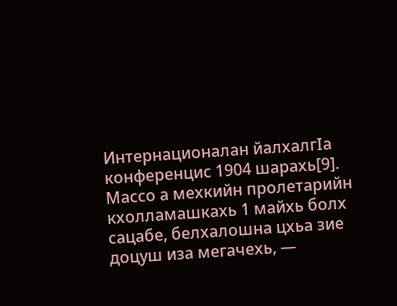Интернационалан йалхалгӀа конференцис 1904 шарахь[9].
Массо а мехкийн пролетарийн кхолламашкахь 1 майхь болх сацабе, белхалошна цхьа зие доцуш иза мегачехь, —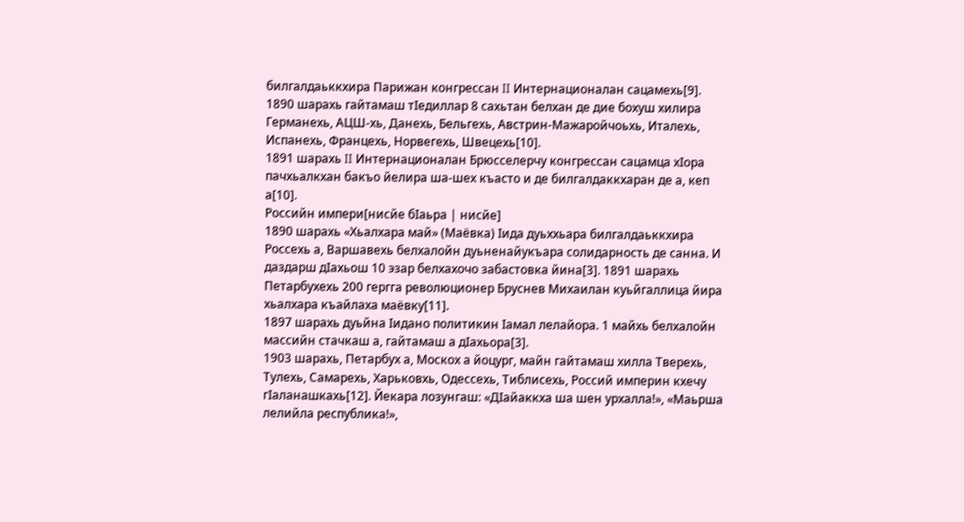билгалдаьккхира Парижан конгрессан II Интернационалан сацамехь[9].
1890 шарахь гайтамаш тӀедиллар 8 сахьтан белхан де дие бохуш хилира Германехь, АЦШ-хь, Данехь, Бельгехь, Австрин-Мажаройчоьхь, Италехь, Испанехь, Францехь, Норвегехь, Швецехь[10].
1891 шарахь II Интернационалан Брюсселерчу конгрессан сацамца хӀора пачхьалкхан бакъо йелира ша-шех къасто и де билгалдаккхаран де а, кеп а[10].
Российн импери[нисйе бӀаьра | нисйе]
1890 шарахь «Хьалхара май» (Маёвка) Ӏида дуьххьара билгалдаьккхира Россехь а, Варшавехь белхалойн дуьненайукъара солидарность де санна. И даздарш дӀахьош 10 эзар белхахочо забастовка йина[3]. 1891 шарахь Петарбухехь 200 гергга революционер Бруснев Михаилан куьйгаллица йира хьалхара къайлаха маёвку[11].
1897 шарахь дуьйна Ӏидано политикин Ӏамал лелайора. 1 майхь белхалойн массийн стачкаш а, гайтамаш а дӀахьора[3].
1903 шарахь, Петарбух а, Москох а йоцург, майн гайтамаш хилла Тверехь, Тулехь, Самарехь, Харьковхь, Одессехь, Тиблисехь, Россий империн кхечу гӀаланашкахь[12]. Йекара лозунгаш: «ДӀайаккха ша шен урхалла!», «Маьрша лелийла республика!»,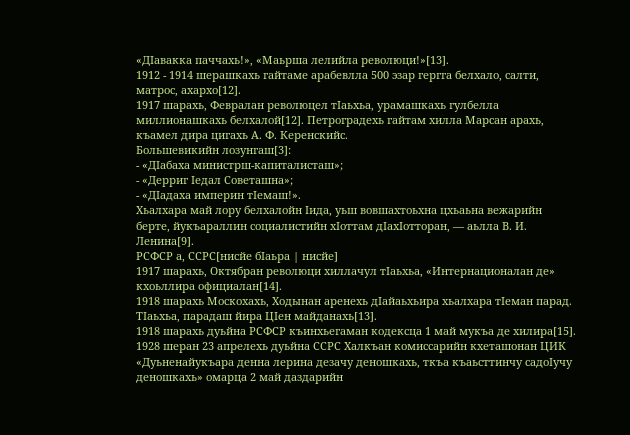«ДӀавакка паччахь!», «Маьрша лелийла революци!»[13].
1912 - 1914 шерашкахь гайтаме арабевлла 500 эзар гергга белхало, салти, матрос, ахархо[12].
1917 шарахь, Февралан революцел тӀаьхьа, урамашкахь гулбелла миллионашкахь белхалой[12]. Петроградехь гайтам хилла Марсан арахь, къамел дира цигахь А. Ф. Керенскийс.
Большевикийн лозунгаш[3]:
- «ДӀабаха министрш-капиталисташ»;
- «Дерриг Ӏедал Советашна»;
- «ДӀадаха империн тӀемаш!».
Хьалхара май лору белхалойн Ӏида, уьш вовшахтоьхна цхьаьна вежарийн берте, йукъараллин социалистийн хӀоттам дӀахӀотторан, — аьлла В. И. Ленина[9].
РСФСР а, ССРС[нисйе бӀаьра | нисйе]
1917 шарахь, Октябран революци хиллачул тӀаьхьа, «Интернационалан де» кхоьллира официалан[14].
1918 шарахь Москохахь, Ходынан аренехь дӀайаьхьира хьалхара тӀеман парад. ТӀаьхьа, парадаш йира ЦӀен майданахь[13].
1918 шарахь дуьйна РСФСР къинхьегаман кодексца 1 май мукъа де хилира[15]. 1928 шеран 23 апрелехь дуьйна ССРС Халкъан комиссарийн кхеташонан ЦИК «Дуьненайукъара денна лерина дезачу деношкахь, ткъа къаьсттинчу садоӀучу деношкахь» омарца 2 май даздарийн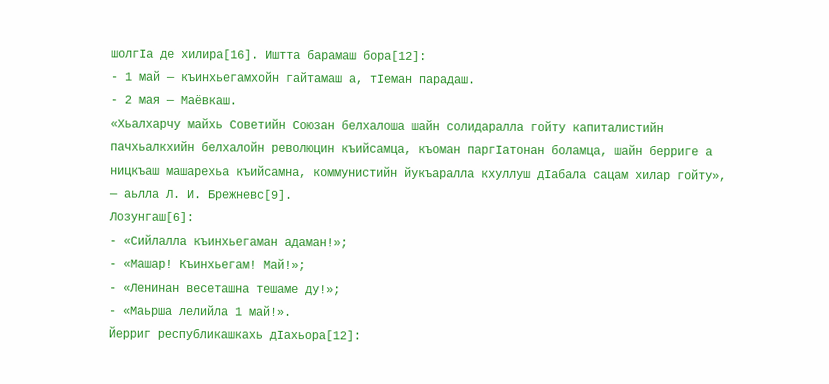шолгӀа де хилира[16]. Иштта барамаш бора[12]:
- 1 май — къинхьегамхойн гайтамаш а, тӀеман парадаш.
- 2 мая — Маёвкаш.
«Хьалхарчу майхь Советийн Союзан белхалоша шайн солидаралла гойту капиталистийн пачхьалкхийн белхалойн революцин къийсамца, къоман паргӀатонан боламца, шайн берриге а ницкъаш машарехьа къийсамна, коммунистийн йукъаралла кхуллуш дӀабала сацам хилар гойту», — аьлла Л. И. Брежневс[9].
Лозунгаш[6]:
- «Сийлалла къинхьегаман адаман!»;
- «Машар! Къинхьегам! Май!»;
- «Ленинан весеташна тешаме ду!»;
- «Маьрша лелийла 1 май!».
Йерриг республикашкахь дӀахьора[12]: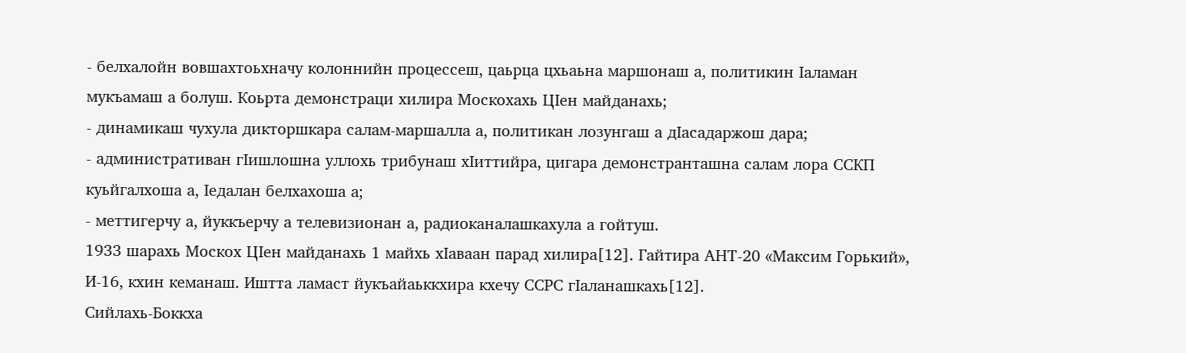- белхалойн вовшахтоьхначу колоннийн процессеш, цаьрца цхьаьна маршонаш а, политикин Ӏаламан мукъамаш а болуш. Коьрта демонстраци хилира Москохахь ЦӀен майданахь;
- динамикаш чухула дикторшкара салам-маршалла а, политикан лозунгаш а дӀасадаржош дара;
- административан гӀишлошна уллохь трибунаш хӀиттийра, цигара демонстранташна салам лора ССКП куьйгалхоша а, Ӏедалан белхахоша а;
- меттигерчу а, йуккъерчу а телевизионан а, радиоканалашкахула а гойтуш.
1933 шарахь Москох ЦӀен майданахь 1 майхь хӀаваан парад хилира[12]. Гайтира АНТ-20 «Максим Горький», И-16, кхин кеманаш. Иштта ламаст йукъайаьккхира кхечу ССРС гӀаланашкахь[12].
Сийлахь-Боккха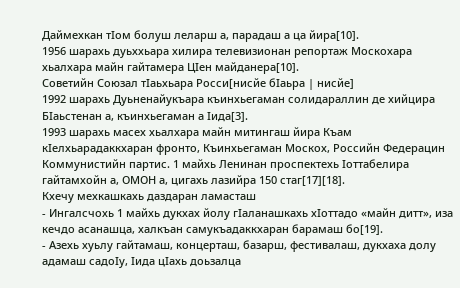Даймехкан тӀом болуш леларш а, парадаш а ца йира[10].
1956 шарахь дуьххьара хилира телевизионан репортаж Москохара хьалхара майн гайтамера ЦӀен майданера[10].
Советийн Союзал тӀаьхьара Росси[нисйе бӀаьра | нисйе]
1992 шарахь Дуьненайукъара къинхьегаман солидараллин де хийцира БӀаьстенан а, къинхьегаман а Ӏида[3].
1993 шарахь масех хьалхара майн митингаш йира Къам кӀелхьарадаккхаран фронто, Къинхьегаман Москох, Российн Федерацин Коммунистийн партис. 1 майхь Ленинан проспектехь Ӏоттабелира гайтамхойн а, ОМОН а, цигахь лазийра 150 стаг[17][18].
Кхечу мехкашкахь даздаран ламасташ
- Ингалсчохь 1 майхь дукхах йолу гӀаланашкахь хӀоттадо «майн дитт», иза кечдо асанашца, халкъан самукъадаккхаран барамаш бо[19].
- Азехь хуьлу гайтамаш, концерташ, базарш, фестивалаш, дукхаха долу адамаш садоӀу, Ӏида цӀахь доьзалца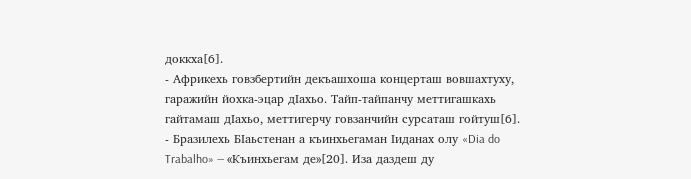доккха[6].
- Африкехь говзбертийн декъашхоша концерташ вовшахтуху, гаражийн йохка-эцар дӀахьо. Тайп-тайпанчу меттигашкахь гайтамаш дӀахьо, меттигерчу говзанчийн сурсаташ гойтуш[6].
- Бразилехь БӀаьстенан а къинхьегаман Ӏиданах олу «Dia do Trabalho» — «Къинхьегам де»[20]. Иза даздеш ду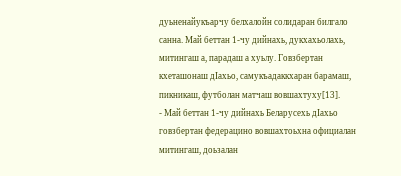дуьненайукъарчу белхалойн солидаран билгало санна. Май беттан 1-чу дийнахь, дукхахьолахь, митингаш а, парадаш а хуьлу. Говзбертан кхеташонаш дӀахьо, самукъадаккхаран барамаш, пикникаш, футболан матчаш вовшахтуху[13].
- Май беттан 1-чу дийнахь Беларусехь дӀахьо говзбертан федерацино вовшахтоьхна официалан митингаш, доьзалан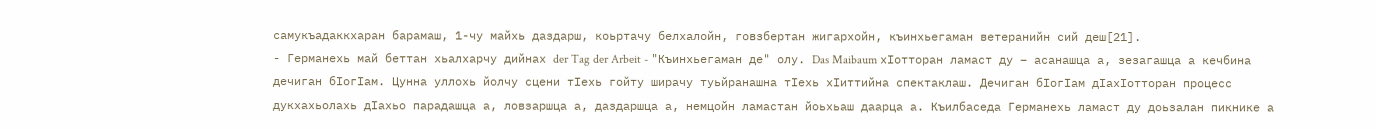самукъадаккхаран барамаш, 1-чу майхь даздарш, коьртачу белхалойн, говзбертан жигархойн, къинхьегаман ветеранийн сий деш[21].
- Германехь май беттан хьалхарчу дийнах der Tag der Arbeit - "Къинхьегаман де" олу. Das Maibaum хӀотторан ламаст ду – асанашца а, зезагашца а кечбина дечиган бӀогӀам. Цунна уллохь йолчу сцени тӀехь гойту ширачу туьйранашна тӀехь хӀиттийна спектаклаш. Дечиган бӀогӀам дӀахӀотторан процесс дукхахьолахь дӀахьо парадашца а, ловзаршца а, даздаршца а, немцойн ламастан йоьхьаш даарца а. Къилбаседа Германехь ламаст ду доьзалан пикнике а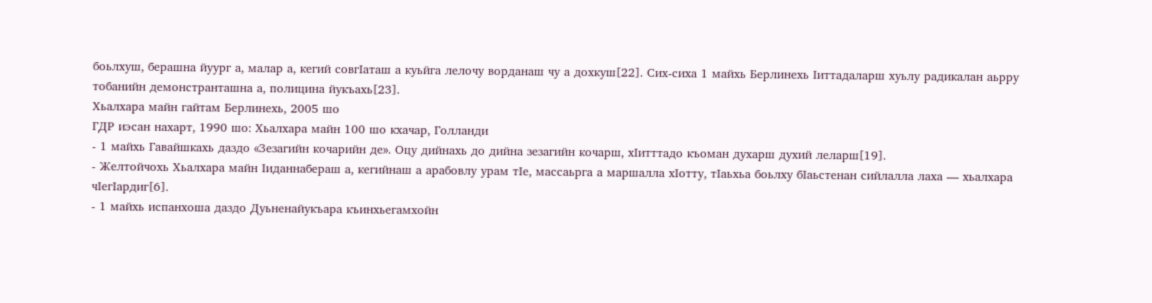боьлхуш, берашна йуург а, малар а, кегий совгӀаташ а куьйга лелочу ворданаш чу а дохкуш[22]. Сих-сиха 1 майхь Берлинехь Ӏиттадаларш хуьлу радикалан аьрру тобанийн демонстранташна а, полицина йукъахь[23].
Хьалхара майн гайтам Берлинехь, 2005 шо
ГДР иэсан нахарт, 1990 шо: Хьалхара майн 100 шо кхачар, Голланди
- 1 майхь Гавайшкахь даздо «Зезагийн кочарийн де». Оцу дийнахь до дийна зезагийн кочарш, хӀитттадо къоман духарш духий леларш[19].
- Желтойчохь Хьалхара майн Ӏиданнабераш а, кегийнаш а арабовлу урам тӀе, массаьрга а маршалла хӀотту, тӀаьхьа боьлху бӀаьстенан сийлалла лаха — хьалхара чӀегӀардиг[6].
- 1 майхь испанхоша даздо Дуьненайукъара къинхьегамхойн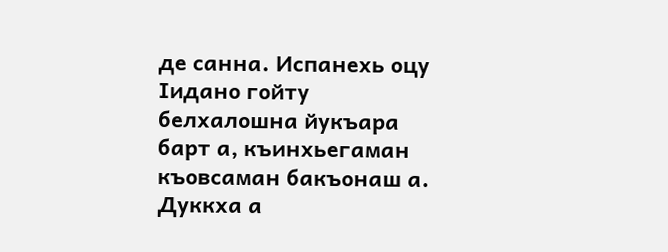де санна. Испанехь оцу Ӏидано гойту белхалошна йукъара барт а, къинхьегаман къовсаман бакъонаш а. Дуккха а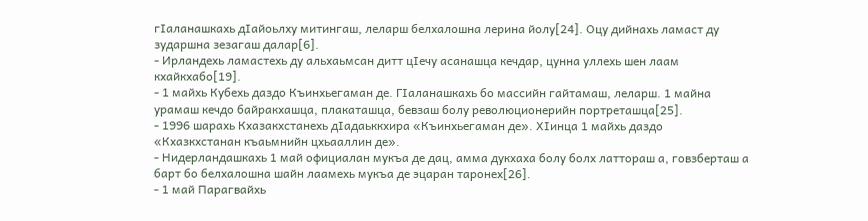гӀаланашкахь дӀайоьлху митингаш, леларш белхалошна лерина йолу[24]. Оцу дийнахь ламаст ду зударшна зезагаш далар[6].
- Ирландехь ламастехь ду альхаьмсан дитт цӀечу асанашца кечдар, цунна уллехь шен лаам кхайкхабо[19].
- 1 майхь Кубехь даздо Къинхьегаман де. ГӀаланашкахь бо массийн гайтамаш, леларш. 1 майна урамаш кечдо байракхашца, плакаташца, бевзаш болу революционерийн портреташца[25].
- 1996 шарахь Кхазакхстанехь дӀадаьккхира «Къинхьегаман де». ХӀинца 1 майхь даздо «Кхазкхстанан къаьмнийн цхьааллин де».
- Нидерландашкахь 1 май официалан мукъа де дац, амма дукхаха болу болх латтораш а, говзберташ а барт бо белхалошна шайн лаамехь мукъа де эцаран таронех[26].
- 1 май Парагвайхь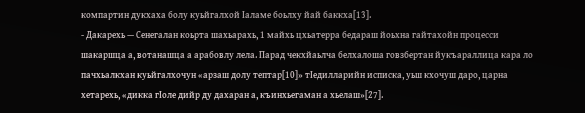компартин дукхаха болу куьйгалхой Ӏаламе боьлху йай баккха[13].
- Дакарехь — Сенегалан коьрта шахьарахь, 1 майхь цхьатерра бедараш йоьхна гайтахойн процесси шакаршца а, вотанашца а арабовлу лела. Парад чекхйаьлча белхалоша говзбертан йукъараллица кара ло пачхьалкхан куьйгалхочун «арзаш долу тептар[10]» тӀедилларийн исписка, уьш кхочуш даро, царна хетарехь, «дикка гӀоле дийр ду дахаран а, къинхьегаман а хьелаш»[27].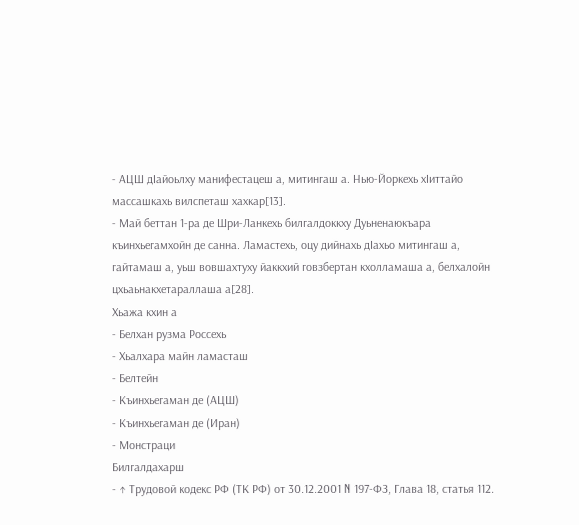- АЦШ дӀайоьлху манифестацеш а, митингаш а. Нью-Йоркехь хӀиттайо массашкахь вилспеташ хахкар[13].
- Май беттан 1-ра де Шри-Ланкехь билгалдоккху Дуьненаюкъара къинхьегамхойн де санна. Ламастехь, оцу дийнахь дӀахьо митингаш а, гайтамаш а, уьш вовшахтуху йаккхий говзбертан кхолламаша а, белхалойн цхьаьнакхетараллаша а[28].
Хьажа кхин а
- Белхан рузма Россехь
- Хьалхара майн ламасташ
- Белтейн
- Къинхьегаман де (АЦШ)
- Къинхьегаман де (Иран)
- Монстраци
Билгалдахарш
- ↑ Трудовой кодекс РФ (ТК РФ) от 30.12.2001 N 197-ФЗ, Глава 18, статья 112.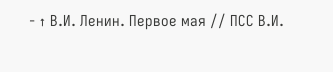- ↑ В.И. Ленин. Первое мая // ПСС В.И.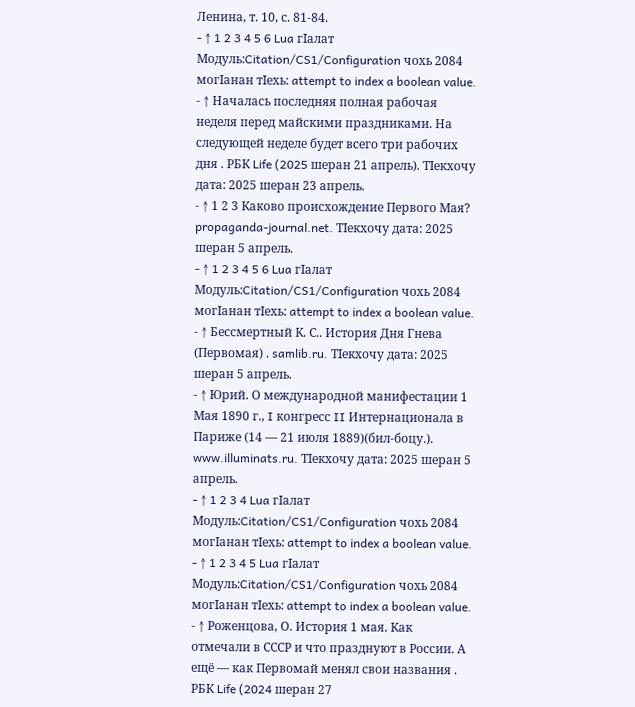Ленина, т. 10, с. 81-84.
- ↑ 1 2 3 4 5 6 Lua гӀалат Модуль:Citation/CS1/Configuration чохь 2084 могӀанан тӀехь: attempt to index a boolean value.
- ↑ Началась последняя полная рабочая неделя перед майскими праздниками. На следующей неделе будет всего три рабочих дня . РБК Life (2025 шеран 21 апрель). ТӀекхочу дата: 2025 шеран 23 апрель.
- ↑ 1 2 3 Каково происхождение Первого Мая? propaganda-journal.net. ТӀекхочу дата: 2025 шеран 5 апрель.
- ↑ 1 2 3 4 5 6 Lua гӀалат Модуль:Citation/CS1/Configuration чохь 2084 могӀанан тӀехь: attempt to index a boolean value.
- ↑ Бессмертный К. С.. История Дня Гнева (Первомая) . samlib.ru. ТӀекхочу дата: 2025 шеран 5 апрель.
- ↑ Юрий. О международной манифестации 1 Мая 1890 г., I конгресс II Интернационала в Париже (14 — 21 июля 1889)(бил-боцу.). www.illuminats.ru. ТӀекхочу дата: 2025 шеран 5 апрель.
- ↑ 1 2 3 4 Lua гӀалат Модуль:Citation/CS1/Configuration чохь 2084 могӀанан тӀехь: attempt to index a boolean value.
- ↑ 1 2 3 4 5 Lua гӀалат Модуль:Citation/CS1/Configuration чохь 2084 могӀанан тӀехь: attempt to index a boolean value.
- ↑ Роженцова, О. История 1 мая. Как отмечали в СССР и что празднуют в России. А ещё — как Первомай менял свои названия . РБК Life (2024 шеран 27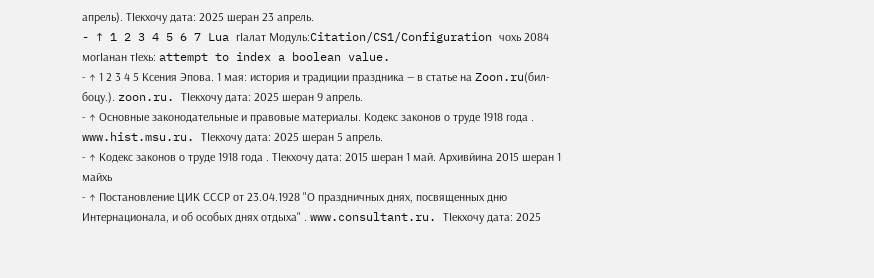апрель). ТӀекхочу дата: 2025 шеран 23 апрель.
- ↑ 1 2 3 4 5 6 7 Lua гӀалат Модуль:Citation/CS1/Configuration чохь 2084 могӀанан тӀехь: attempt to index a boolean value.
- ↑ 1 2 3 4 5 Ксения Эпова. 1 мая: история и традиции праздника — в статье на Zoon.ru(бил-боцу.). zoon.ru. ТӀекхочу дата: 2025 шеран 9 апрель.
- ↑ Основные законодательные и правовые материалы. Кодекс законов о труде 1918 года . www.hist.msu.ru. ТӀекхочу дата: 2025 шеран 5 апрель.
- ↑ Кодекс законов о труде 1918 года . ТӀекхочу дата: 2015 шеран 1 май. Архивйина 2015 шеран 1 майхь
- ↑ Постановление ЦИК СССР от 23.04.1928 "О праздничных днях, посвященных дню Интернационала, и об особых днях отдыха" . www.consultant.ru. ТӀекхочу дата: 2025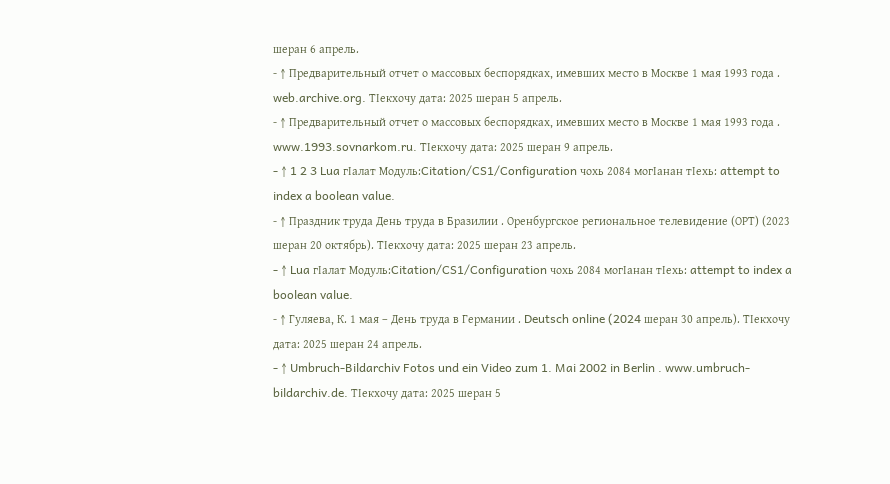шеран 6 апрель.
- ↑ Предварительный отчет о массовых беспорядках, имевших место в Москве 1 мая 1993 года . web.archive.org. ТӀекхочу дата: 2025 шеран 5 апрель.
- ↑ Предварительный отчет о массовых беспорядках, имевших место в Москве 1 мая 1993 года . www.1993.sovnarkom.ru. ТӀекхочу дата: 2025 шеран 9 апрель.
- ↑ 1 2 3 Lua гӀалат Модуль:Citation/CS1/Configuration чохь 2084 могӀанан тӀехь: attempt to index a boolean value.
- ↑ Праздник труда День труда в Бразилии . Оренбургское региональное телевидение (ОРТ) (2023 шеран 20 октябрь). ТӀекхочу дата: 2025 шеран 23 апрель.
- ↑ Lua гӀалат Модуль:Citation/CS1/Configuration чохь 2084 могӀанан тӀехь: attempt to index a boolean value.
- ↑ Гуляева, К. 1 мая – День труда в Германии . Deutsch online (2024 шеран 30 апрель). ТӀекхочу дата: 2025 шеран 24 апрель.
- ↑ Umbruch-Bildarchiv Fotos und ein Video zum 1. Mai 2002 in Berlin . www.umbruch-bildarchiv.de. ТӀекхочу дата: 2025 шеран 5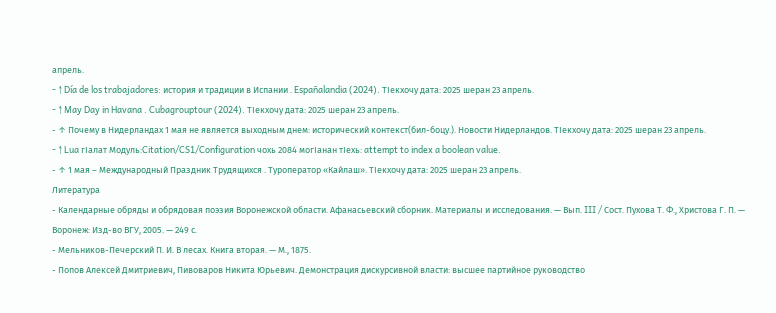апрель.
- ↑ Día de los trabajadores: история и традиции в Испании . Españalandia (2024). ТӀекхочу дата: 2025 шеран 23 апрель.
- ↑ May Day in Havana . Cubagrouptour (2024). ТӀекхочу дата: 2025 шеран 23 апрель.
- ↑ Почему в Нидерландах 1 мая не является выходным днем: исторический контекст(бил-боцу.). Новости Нидерландов. ТӀекхочу дата: 2025 шеран 23 апрель.
- ↑ Lua гӀалат Модуль:Citation/CS1/Configuration чохь 2084 могӀанан тӀехь: attempt to index a boolean value.
- ↑ 1 мая – Международный Праздник Трудящихся . Туроператор «Кайлаш». ТӀекхочу дата: 2025 шеран 23 апрель.
Литература
- Календарные обряды и обрядовая поэзия Воронежской области. Афанасьевский сборник. Материалы и исследования. — Вып. III / Сост. Пухова Т. Ф., Христова Г. П. — Воронеж: Изд-во ВГУ, 2005. — 249 с.
- Мельников-Печерский П. И. В лесах. Книга вторая. — М., 1875.
- Попов Алексей Дмитриевич, Пивоваров Никита Юрьевич. Демонстрация дискурсивной власти: высшее партийное руководство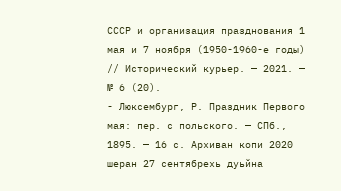СССР и организация празднования 1 мая и 7 ноября (1950-1960-е годы) // Исторический курьер. — 2021. — № 6 (20).
- Люксембург, Р. Праздник Первого мая: пер. с польского. — СПб., 1895. — 16 с. Архиван копи 2020 шеран 27 сентябрехь дуьйна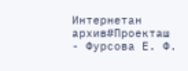Интернетан архив#Проекташ
- Фурсова Е. Ф.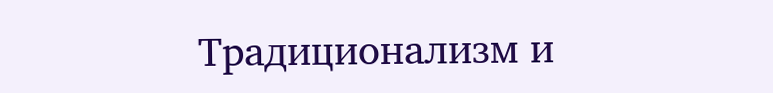Традиционализм и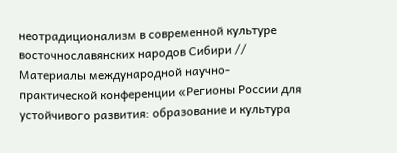неотрадиционализм в современной культуре восточнославянских народов Сибири // Материалы международной научно-практической конференции «Регионы России для устойчивого развития: образование и культура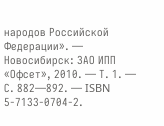народов Российской Федерации». — Новосибирск: ЗАО ИПП «Офсет», 2010. — Т. 1. — С. 882—892. — ISBN 5-7133-0704-2.